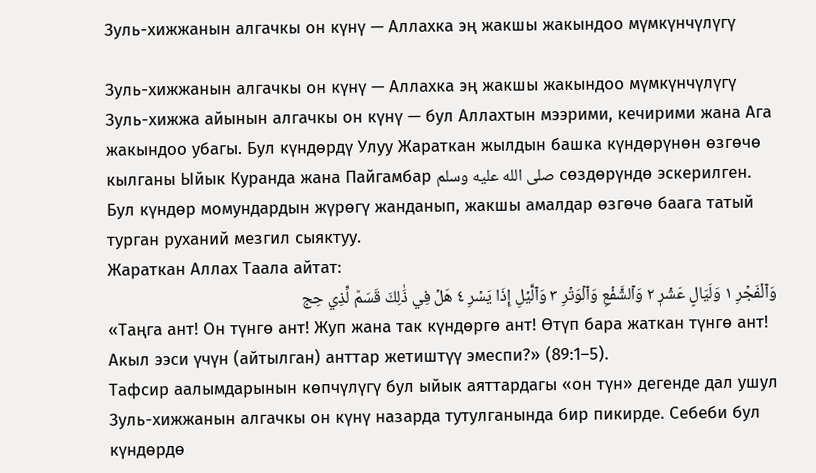Зуль-хижжанын алгачкы он күнү — Аллахка эң жакшы жакындоо мүмкүнчүлүгү

Зуль-хижжанын алгачкы он күнү — Аллахка эң жакшы жакындоо мүмкүнчүлүгү
Зуль-хижжа айынын алгачкы он күнү — бул Аллахтын мээрими, кечирими жана Ага жакындоо убагы. Бул күндөрдү Улуу Жараткан жылдын башка күндөрүнөн өзгөчө кылганы Ыйык Куранда жана Пайгамбар صلى الله عليه وسلم сөздөрүндө эскерилген. Бул күндөр момундардын жүрөгү жанданып, жакшы амалдар өзгөчө баага татый турган руханий мезгил сыяктуу.
Жараткан Аллах Таала айтат:
وَٱلۡفَجۡرِ ١ وَلَيَالٍ عَشۡرٖ ٢ وَٱلشَّفۡعِ وَٱلۡوَتۡرِ ٣ وَٱلَّيۡلِ إِذَا يَسۡرِ ٤ هَلۡ فِي ذَٰلِكَ قَسَمٞ لِّذِي حِج
«Таңга ант! Он түнгө ант! Жуп жана так күндөргө ант! Өтүп бара жаткан түнгө ант! Акыл ээси үчүн (айтылган) анттар жетиштүү эмеспи?» (89:1–5).
Тафсир аалымдарынын көпчүлүгү бул ыйык аяттардагы «он түн» дегенде дал ушул Зуль-хижжанын алгачкы он күнү назарда тутулганында бир пикирде. Себеби бул күндөрдө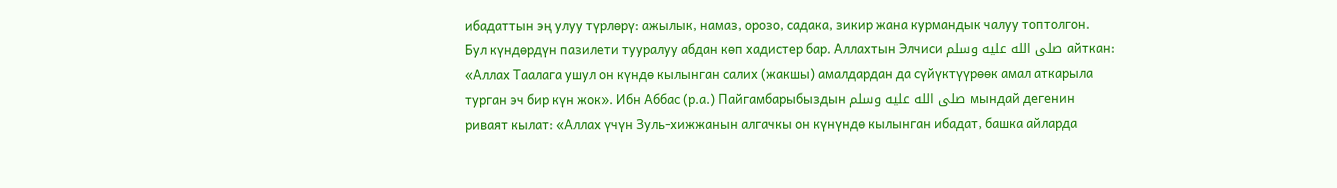ибадаттын эң улуу түрлөрү: ажылык, намаз, орозо, садака, зикир жана курмандык чалуу топтолгон.
Бул күндөрдүн пазилети тууралуу абдан көп хадистер бар. Аллахтын Элчиси صلى الله عليه وسلم айткан: «Аллах Таалага ушул он күндө кылынган салих (жакшы) амалдардан да сүйүктүүрөөк амал аткарыла турган эч бир күн жок». Ибн Аббас (р.а.) Пайгамбарыбыздын صلى الله عليه وسلم мындай дегенин риваят кылат: «Аллах үчүн Зуль-хижжанын алгачкы он күнүндө кылынган ибадат, башка айларда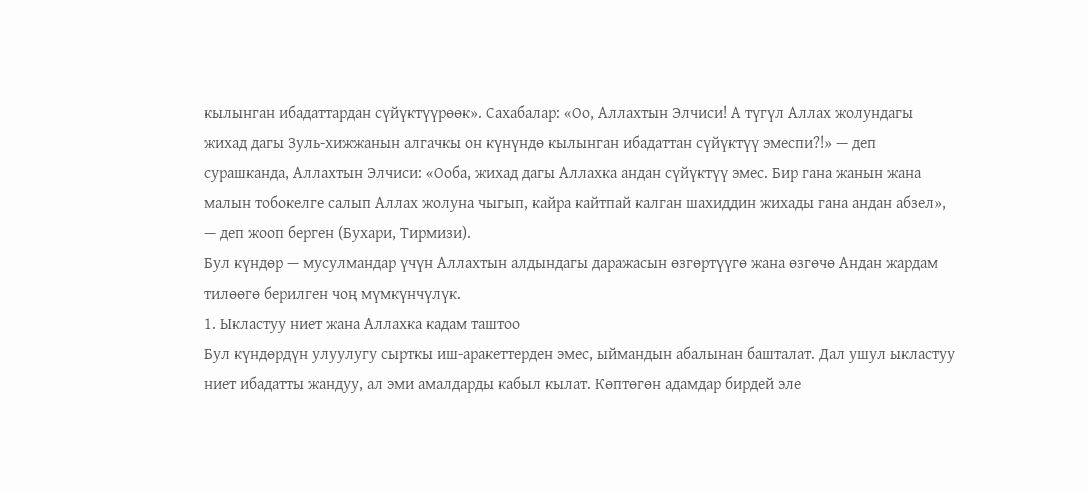кылынган ибадаттардан сүйүктүүрөөк». Сахабалар: «Оо, Аллахтын Элчиси! А түгүл Аллах жолундагы жихад дагы Зуль-хижжанын алгачкы он күнүндө кылынган ибадаттан сүйүктүү эмеспи?!» — деп сурашканда, Аллахтын Элчиси: «Ооба, жихад дагы Аллахка андан сүйүктүү эмес. Бир гана жанын жана малын тобокелге салып Аллах жолуна чыгып, кайра кайтпай калган шахиддин жихады гана андан абзел», — деп жооп берген (Бухари, Тирмизи).
Бул күндөр — мусулмандар үчүн Аллахтын алдындагы даражасын өзгөртүүгө жана өзгөчө Андан жардам тилөөгө берилген чоң мүмкүнчүлүк.
1. Ыкластуу ниет жана Аллахка кадам таштоо
Бул күндөрдүн улуулугу сырткы иш-аракеттерден эмес, ыймандын абалынан башталат. Дал ушул ыкластуу ниет ибадатты жандуу, ал эми амалдарды кабыл кылат. Көптөгөн адамдар бирдей эле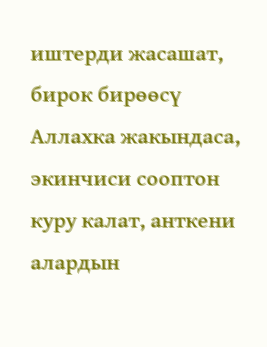иштерди жасашат, бирок бирөөсү Аллахка жакындаса, экинчиси сооптон куру калат, анткени алардын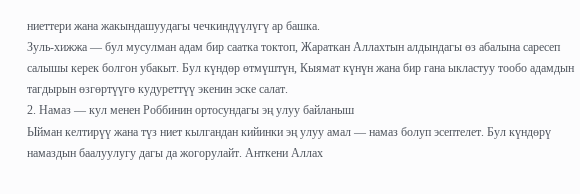ниеттери жана жакындашуудагы чечкиндүүлүгү ар башка.
Зуль-хижжа — бул мусулман адам бир саатка токтоп, Жараткан Аллахтын алдындагы өз абалына саресеп салышы керек болгон убакыт. Бул күндөр өтмүштүн, Кыямат күнүн жана бир гана ыкластуу тообо адамдын тагдырын өзгөртүүгө кудуреттүү экенин эске салат.
2. Намаз — кул менен Роббинин ортосундагы эң улуу байланыш
Ыйман келтирүү жана түз ниет кылгандан кийинки эң улуу амал — намаз болуп эсептелет. Бул күндөрү намаздын баалуулугу дагы да жогорулайт. Анткени Аллах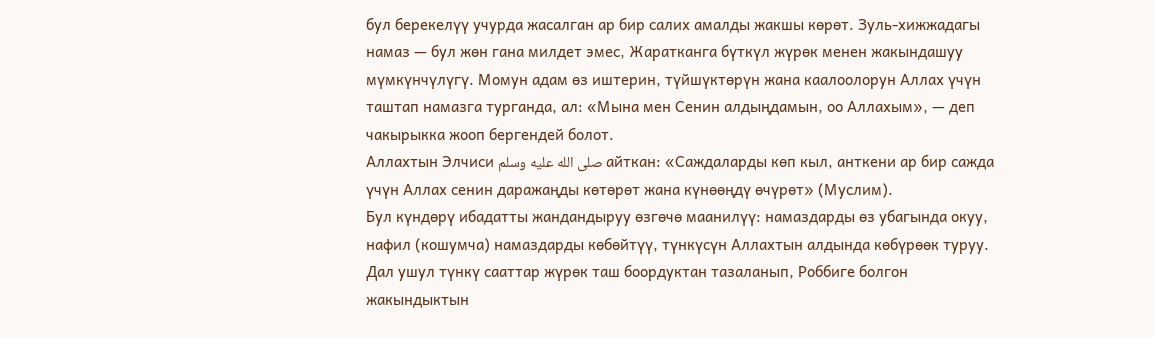бул берекелүү учурда жасалган ар бир салих амалды жакшы көрөт. Зуль-хижжадагы намаз — бул жөн гана милдет эмес, Жаратканга бүткүл жүрөк менен жакындашуу мүмкүнчүлүгү. Момун адам өз иштерин, түйшүктөрүн жана каалоолорун Аллах үчүн таштап намазга турганда, ал: «Мына мен Сенин алдыңдамын, оо Аллахым», — деп чакырыкка жооп бергендей болот.
Аллахтын Элчиси صلى الله عليه وسلم айткан: «Саждаларды көп кыл, анткени ар бир сажда үчүн Аллах сенин даражаңды көтөрөт жана күнөөңдү өчүрөт» (Муслим).
Бул күндөрү ибадатты жандандыруу өзгөчө маанилүү: намаздарды өз убагында окуу, нафил (кошумча) намаздарды көбөйтүү, түнкүсүн Аллахтын алдында көбүрөөк туруу. Дал ушул түнкү сааттар жүрөк таш боордуктан тазаланып, Роббиге болгон жакындыктын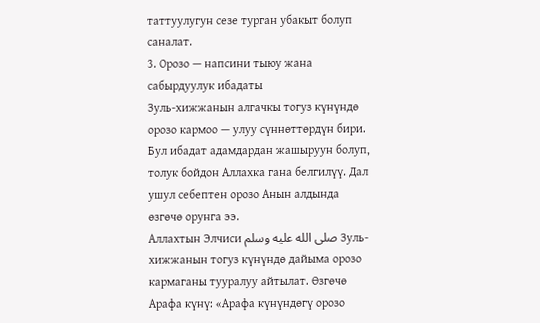таттуулугун сезе турган убакыт болуп саналат.
3. Орозо — напсини тыюу жана сабырдуулук ибадаты
Зуль-хижжанын алгачкы тогуз күнүндө орозо кармоо — улуу сүннөттөрдүн бири. Бул ибадат адамдардан жашыруун болуп, толук бойдон Аллахка гана белгилүү. Дал ушул себептен орозо Анын алдында өзгөчө орунга ээ.
Аллахтын Элчиси صلى الله عليه وسلم Зуль-хижжанын тогуз күнүндө дайыма орозо кармаганы тууралуу айтылат. Өзгөчө Арафа күнү: «Арафа күнүндөгү орозо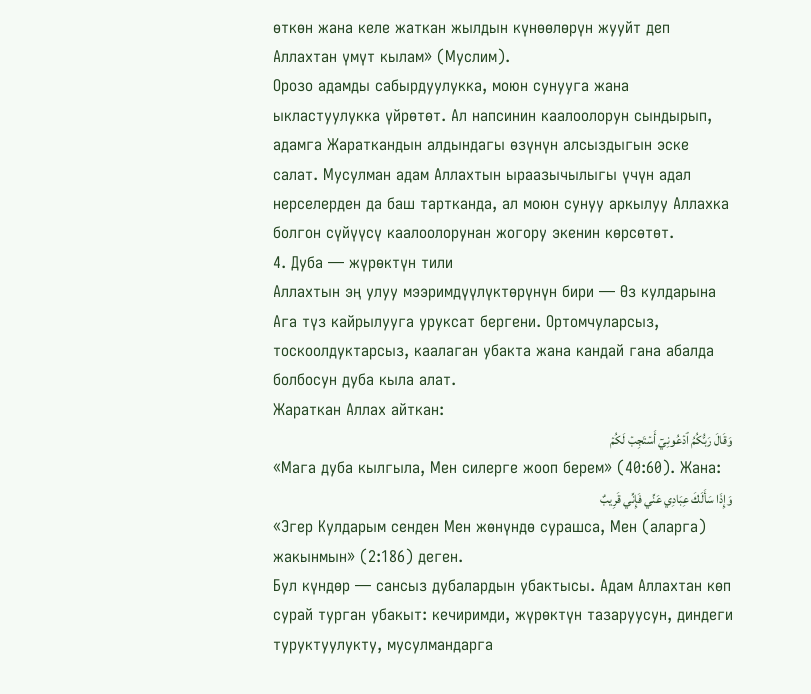өткөн жана келе жаткан жылдын күнөөлөрүн жууйт деп Аллахтан үмүт кылам» (Муслим).
Орозо адамды сабырдуулукка, моюн сунууга жана ыкластуулукка үйрөтөт. Ал напсинин каалоолорун сындырып, адамга Жараткандын алдындагы өзүнүн алсыздыгын эске салат. Мусулман адам Аллахтын ыраазычылыгы үчүн адал нерселерден да баш тартканда, ал моюн сунуу аркылуу Аллахка болгон сүйүүсү каалоолорунан жогору экенин көрсөтөт.
4. Дуба — жүрөктүн тили
Аллахтын эң улуу мээримдүүлүктөрүнүн бири — Өз кулдарына Ага түз кайрылууга уруксат бергени. Ортомчуларсыз, тоскоолдуктарсыз, каалаган убакта жана кандай гана абалда болбосун дуба кыла алат.
Жараткан Аллах айткан:
وَقَالَ رَبُّكُمُ ٱدۡعُونِيٓ أَسۡتَجِبۡ لَكُمۡ
«Мага дуба кылгыла, Мен силерге жооп берем» (40:60). Жана:
وَإِذَا سَأَلَكَ عِبَادِي عَنِّي فَإِنِّي قَرِيبٌ
«Эгер Кулдарым сенден Мен жөнүндө сурашса, Мен (аларга) жакынмын» (2:186) деген.
Бул күндөр — сансыз дубалардын убактысы. Адам Аллахтан көп сурай турган убакыт: кечиримди, жүрөктүн тазаруусун, диндеги туруктуулукту, мусулмандарга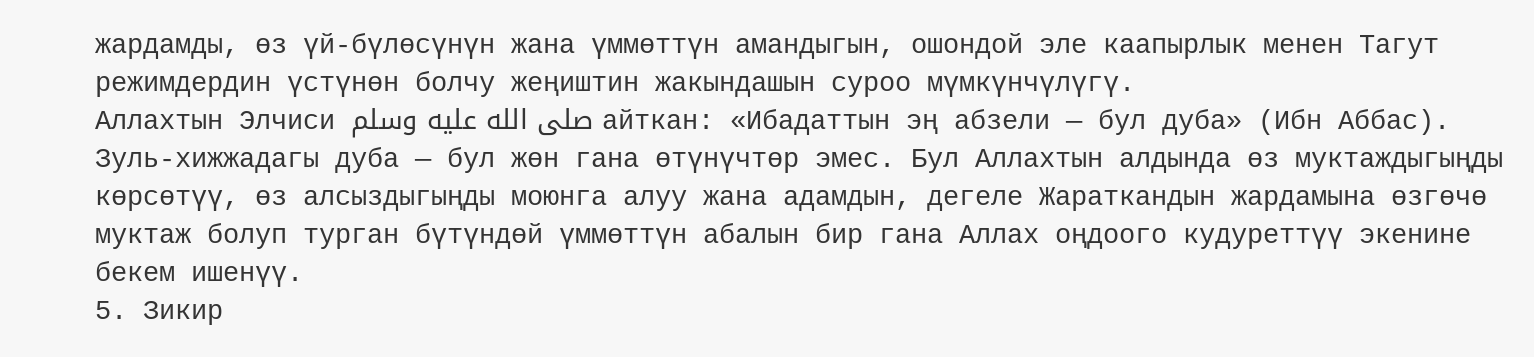жардамды, өз үй-бүлөсүнүн жана үммөттүн амандыгын, ошондой эле каапырлык менен Тагут режимдердин үстүнөн болчу жеңиштин жакындашын суроо мүмкүнчүлүгү.
Аллахтын Элчиси صلى الله عليه وسلم айткан: «Ибадаттын эң абзели — бул дуба» (Ибн Аббас).
Зуль-хижжадагы дуба — бул жөн гана өтүнүчтөр эмес. Бул Аллахтын алдында өз муктаждыгыңды көрсөтүү, өз алсыздыгыңды моюнга алуу жана адамдын, дегеле Жараткандын жардамына өзгөчө муктаж болуп турган бүтүндөй үммөттүн абалын бир гана Аллах оңдоого кудуреттүү экенине бекем ишенүү.
5. Зикир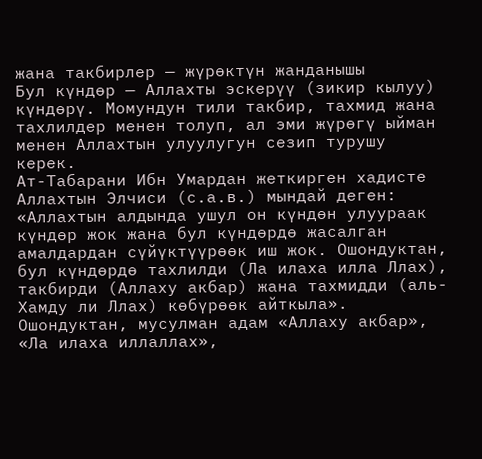жана такбирлер — жүрөктүн жанданышы
Бул күндөр — Аллахты эскерүү (зикир кылуу) күндөрү. Момундун тили такбир, тахмид жана тахлилдер менен толуп, ал эми жүрөгү ыйман менен Аллахтын улуулугун сезип турушу керек.
Ат-Табарани Ибн Умардан жеткирген хадисте Аллахтын Элчиси (с.а.в.) мындай деген:
«Аллахтын алдында ушул он күндөн улуураак күндөр жок жана бул күндөрдө жасалган амалдардан сүйүктүүрөөк иш жок. Ошондуктан, бул күндөрдө тахлилди (Ла илаха илла Ллах), такбирди (Аллаху акбар) жана тахмидди (аль-Хамду ли Ллах) көбүрөөк айткыла».
Ошондуктан, мусулман адам «Аллаху акбар», «Ла илаха иллаллах»,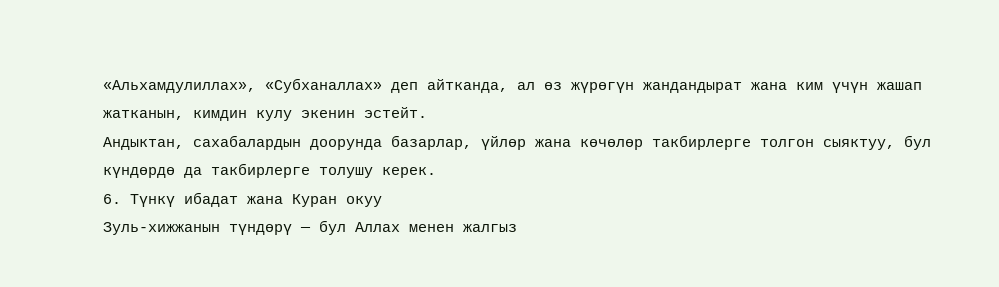«Альхамдулиллах», «Субханаллах» деп айтканда, ал өз жүрөгүн жандандырат жана ким үчүн жашап жатканын, кимдин кулу экенин эстейт.
Андыктан, сахабалардын доорунда базарлар, үйлөр жана көчөлөр такбирлерге толгон сыяктуу, бул күндөрдө да такбирлерге толушу керек.
6. Түнкү ибадат жана Куран окуу
Зуль-хижжанын түндөрү — бул Аллах менен жалгыз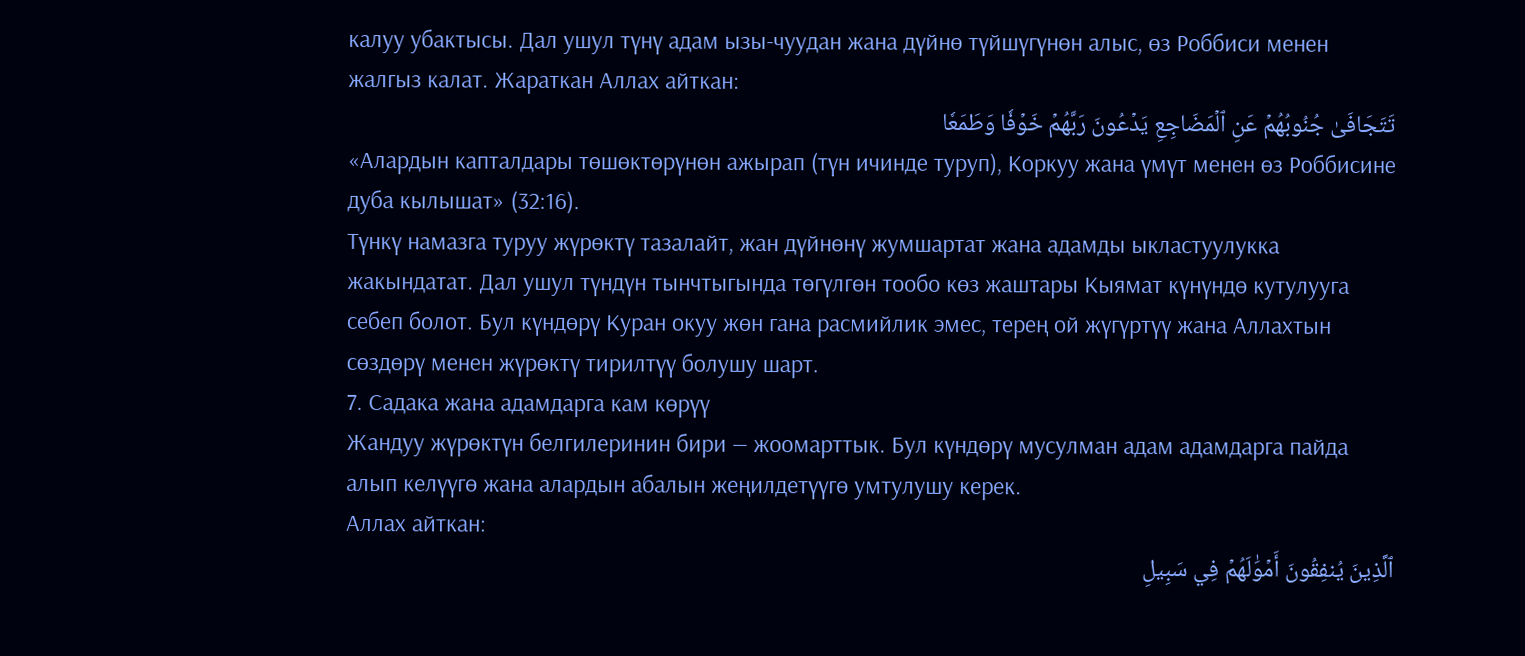калуу убактысы. Дал ушул түнү адам ызы-чуудан жана дүйнө түйшүгүнөн алыс, өз Роббиси менен жалгыз калат. Жараткан Аллах айткан:
تَتَجَافَىٰ جُنُوبُهُمۡ عَنِ ٱلۡمَضَاجِعِ يَدۡعُونَ رَبَّهُمۡ خَوۡفٗا وَطَمَعٗا
«Алардын капталдары төшөктөрүнөн ажырап (түн ичинде туруп), Коркуу жана үмүт менен өз Роббисине дуба кылышат» (32:16).
Түнкү намазга туруу жүрөктү тазалайт, жан дүйнөнү жумшартат жана адамды ыкластуулукка жакындатат. Дал ушул түндүн тынчтыгында төгүлгөн тообо көз жаштары Кыямат күнүндө кутулууга себеп болот. Бул күндөрү Куран окуу жөн гана расмийлик эмес, терең ой жүгүртүү жана Аллахтын сөздөрү менен жүрөктү тирилтүү болушу шарт.
7. Садака жана адамдарга кам көрүү
Жандуу жүрөктүн белгилеринин бири — жоомарттык. Бул күндөрү мусулман адам адамдарга пайда алып келүүгө жана алардын абалын жеңилдетүүгө умтулушу керек.
Аллах айткан:
ٱلَّذِينَ يُنفِقُونَ أَمۡوَٰلَهُمۡ فِي سَبِيلِ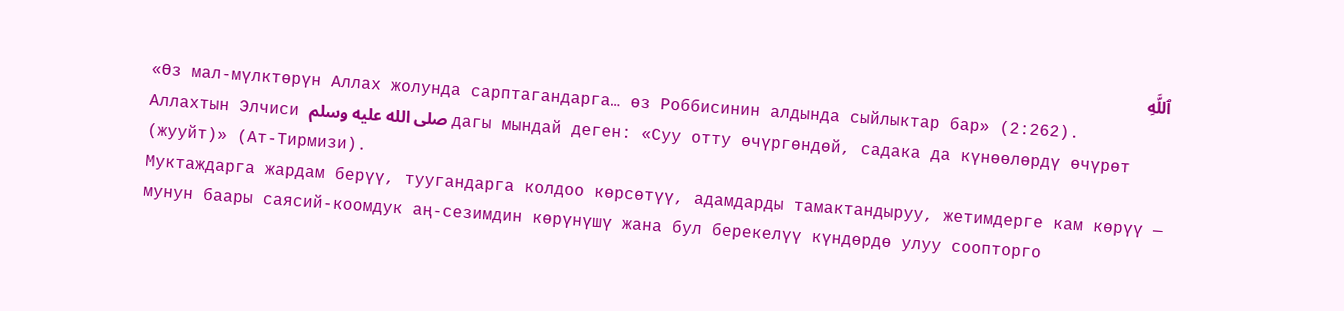ٱللَّهِ
«Өз мал-мүлктөрүн Аллах жолунда сарптагандарга… өз Роббисинин алдында сыйлыктар бар» (2:262).
Аллахтын Элчиси صلى الله عليه وسلم дагы мындай деген: «Суу отту өчүргөндөй, садака да күнөөлөрдү өчүрөт (жууйт)» (Ат-Тирмизи).
Муктаждарга жардам берүү, туугандарга колдоо көрсөтүү, адамдарды тамактандыруу, жетимдерге кам көрүү — мунун баары саясий-коомдук аң-сезимдин көрүнүшү жана бул берекелүү күндөрдө улуу соопторго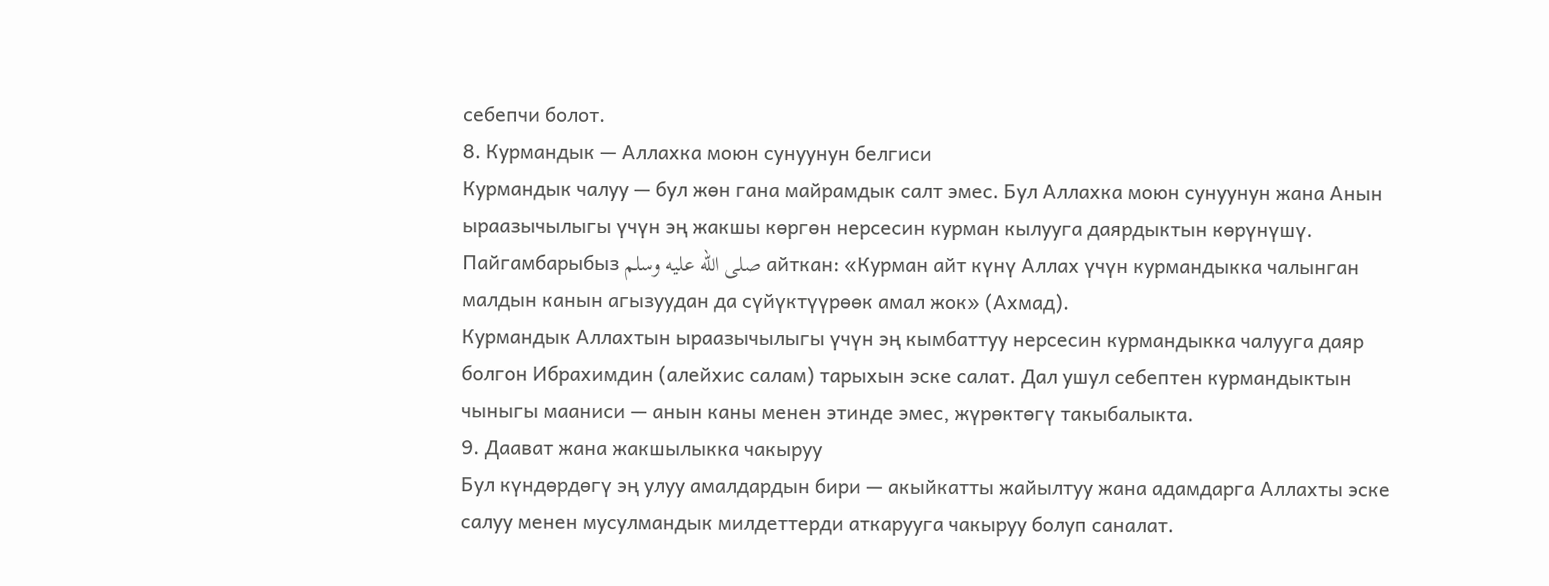себепчи болот.
8. Курмандык — Аллахка моюн сунуунун белгиси
Курмандык чалуу — бул жөн гана майрамдык салт эмес. Бул Аллахка моюн сунуунун жана Анын ыраазычылыгы үчүн эң жакшы көргөн нерсесин курман кылууга даярдыктын көрүнүшү.
Пайгамбарыбыз صلى الله عليه وسلم айткан: «Курман айт күнү Аллах үчүн курмандыкка чалынган малдын канын агызуудан да сүйүктүүрөөк амал жок» (Ахмад).
Курмандык Аллахтын ыраазычылыгы үчүн эң кымбаттуу нерсесин курмандыкка чалууга даяр болгон Ибрахимдин (алейхис салам) тарыхын эске салат. Дал ушул себептен курмандыктын чыныгы мааниси — анын каны менен этинде эмес, жүрөктөгү такыбалыкта.
9. Даават жана жакшылыкка чакыруу
Бул күндөрдөгү эң улуу амалдардын бири — акыйкатты жайылтуу жана адамдарга Аллахты эске салуу менен мусулмандык милдеттерди аткарууга чакыруу болуп саналат.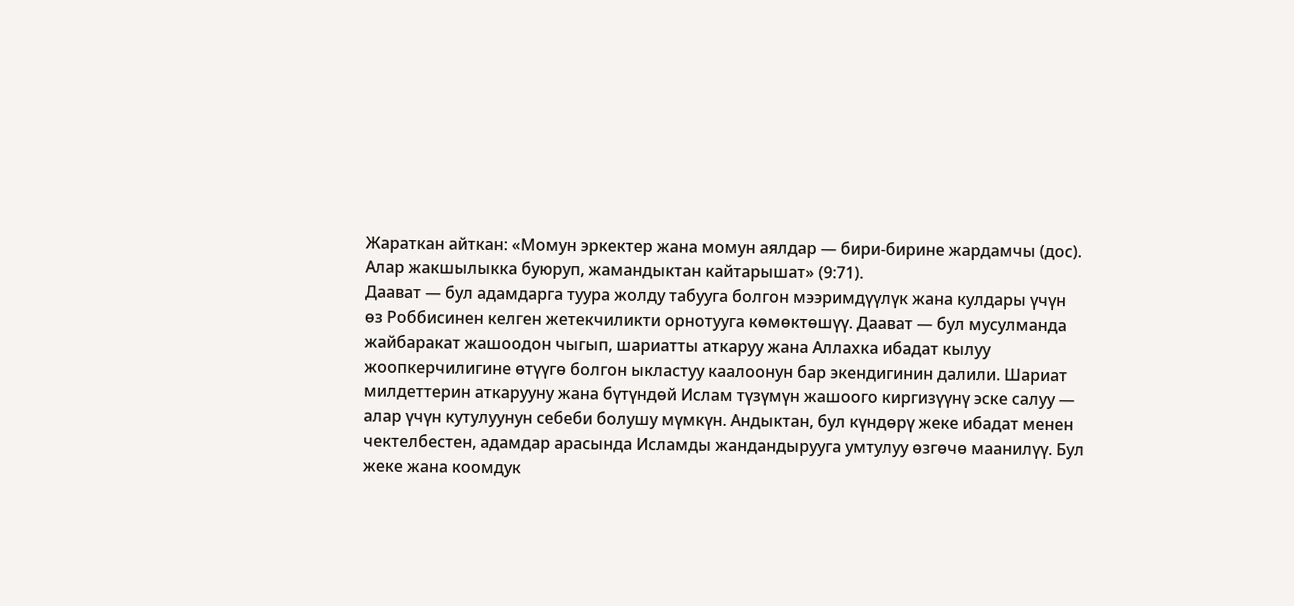Жараткан айткан: «Момун эркектер жана момун аялдар — бири-бирине жардамчы (дос). Алар жакшылыкка буюруп, жамандыктан кайтарышат» (9:71).
Даават — бул адамдарга туура жолду табууга болгон мээримдүүлүк жана кулдары үчүн өз Роббисинен келген жетекчиликти орнотууга көмөктөшүү. Даават — бул мусулманда жайбаракат жашоодон чыгып, шариатты аткаруу жана Аллахка ибадат кылуу жоопкерчилигине өтүүгө болгон ыкластуу каалоонун бар экендигинин далили. Шариат милдеттерин аткарууну жана бүтүндөй Ислам түзүмүн жашоого киргизүүнү эске салуу — алар үчүн кутулуунун себеби болушу мүмкүн. Андыктан, бул күндөрү жеке ибадат менен чектелбестен, адамдар арасында Исламды жандандырууга умтулуу өзгөчө маанилүү. Бул жеке жана коомдук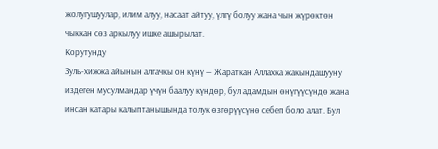жолугушуулар, илим алуу, насаат айтуу, үлгү болуу жана чын жүрөктөн чыккан сөз аркылуу ишке ашырылат.
Корутунду
Зуль-хижжа айынын алгачкы он күнү — Жараткан Аллахка жакындашууну издеген мусулмандар үчүн баалуу күндөр, бул адамдын өнүгүүсүндө жана инсан катары калыптанышында толук өзгөрүүсүнө себеп боло алат. Бул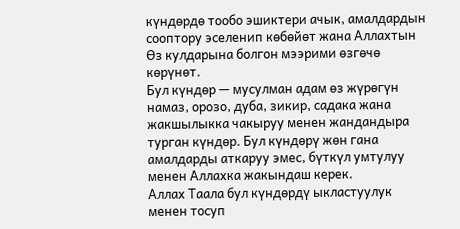күндөрдө тообо эшиктери ачык, амалдардын сооптору эселенип көбөйөт жана Аллахтын Өз кулдарына болгон мээрими өзгөчө көрүнөт.
Бул күндөр — мусулман адам өз жүрөгүн намаз, орозо, дуба, зикир, садака жана жакшылыкка чакыруу менен жандандыра турган күндөр. Бул күндөрү жөн гана амалдарды аткаруу эмес, бүткүл умтулуу менен Аллахка жакындаш керек.
Аллах Таала бул күндөрдү ыкластуулук менен тосуп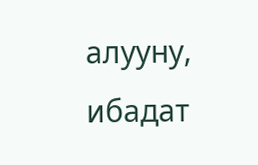алууну, ибадат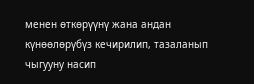менен өткөрүүнү жана андан күнөөлөрүбүз кечирилип, тазаланып чыгууну насип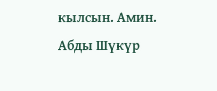кылсын. Амин.
Абды Шүкүр